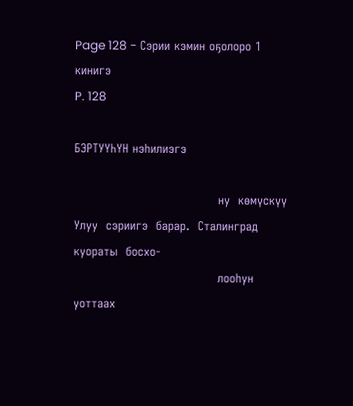Page 128 - Сэрии кэмин оҕолоро 1 кинигэ
P. 128

БЭРТУҮҺҮН нэһилиэгэ

                                    ну  көмүскүү  Улуу  сэриигэ  барар.  Сталинград  куораты  босхо-
                                    лооһун  уоттаах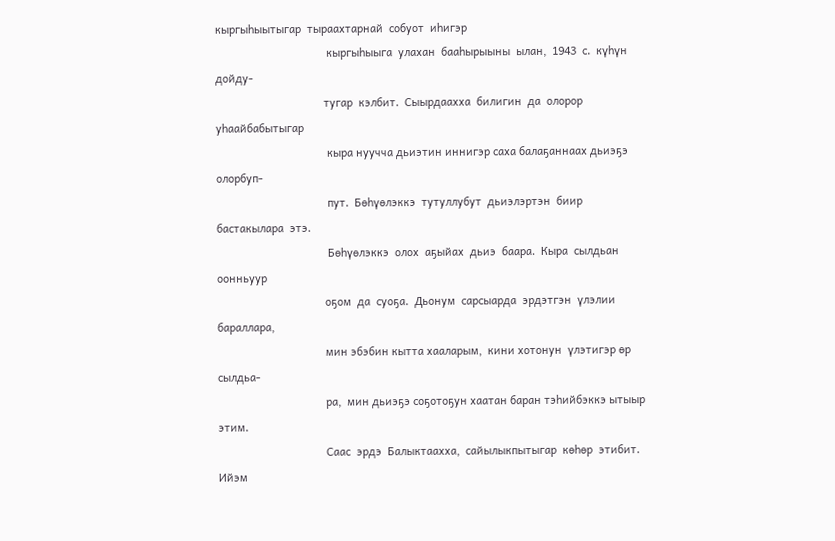кыргыһыытыгар  тыраахтарнай  собуот  иһигэр
                                     кыргыһыыга  улахан  бааһырыыны  ылан,  1943  с.  күһүн  дойду-
                                    тугар  кэлбит.  Сыырдаахха  билигин  да  олорор  уһаайбабытыгар
                                     кыра нуучча дьиэтин иннигэр саха балаҕаннаах дьиэҕэ олорбуп-
                                     пут.  Бөһүөлэккэ  тутуллубут  дьиэлэртэн  биир  бастакылара  этэ.
                                     Бөһүөлэккэ  олох  аҕыйах  дьиэ  баара.  Кыра  сылдьан  оонньуур
                                    оҕом  да  суоҕа.  Дьонум  сарсыарда  эрдэтгэн  үлэлии  бараллара,
                                    мин эбэбин кытта хааларым,  кини хотонун  үлэтигэр өр сылдьа-
                                    ра,  мин дьиэҕэ соҕотоҕун хаатан баран тэһийбэккэ ытыыр этим.
                                    Саас  эрдэ  Балыктаахха,  сайылыкпытыгар  көһөр  этибит.  Ийэм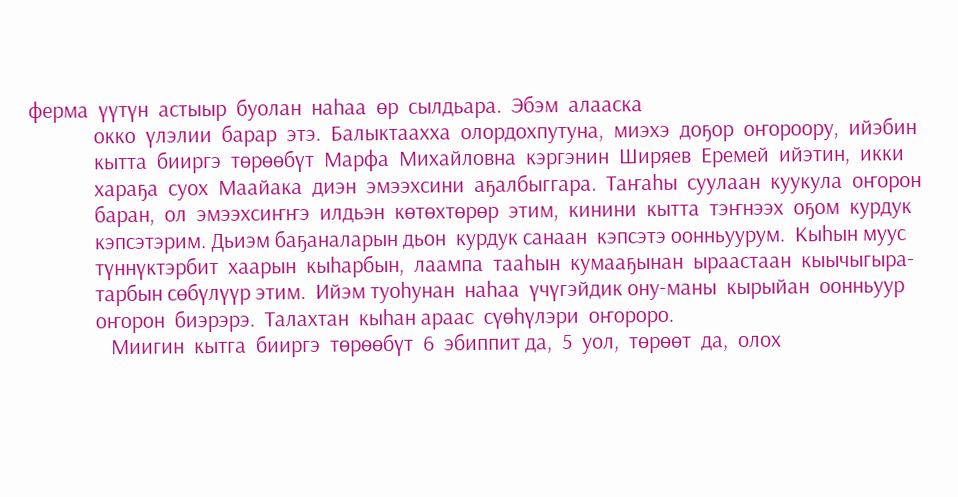ферма  үүтүн  астыыр  буолан  наһаа  өр  сылдьара.  Эбэм  алааска
             окко  үлэлии  барар  этэ.  Балыктаахха  олордохпутуна,  миэхэ  доҕор  оҥороору,  ийэбин
             кытта  бииргэ  төрөөбүт  Марфа  Михайловна  кэргэнин  Ширяев  Еремей  ийэтин,  икки
             хараҕа  суох  Маайака  диэн  эмээхсини  аҕалбыггара.  Таҥаһы  суулаан  куукула  оҥорон
             баран,  ол  эмээхсиҥҥэ  илдьэн  көтөхтөрөр  этим,  кинини  кытта  тэҥнээх  оҕом  курдук
             кэпсэтэрим. Дьиэм баҕаналарын дьон  курдук санаан  кэпсэтэ оонньуурум.  Кыһын муус
             түннүктэрбит  хаарын  кыһарбын,  лаампа  тааһын  кумааҕынан  ыраастаан  кыычыгыра-
             тарбын сөбүлүүр этим.  Ийэм туоһунан  наһаа  үчүгэйдик ону-маны  кырыйан  оонньуур
             оҥорон  биэрэрэ.  Талахтан  кыһан араас  сүөһүлэри  оҥороро.
                Миигин  кытга  бииргэ  төрөөбүт  6  эбиппит да,  5  уол,  төрөөт  да,  олох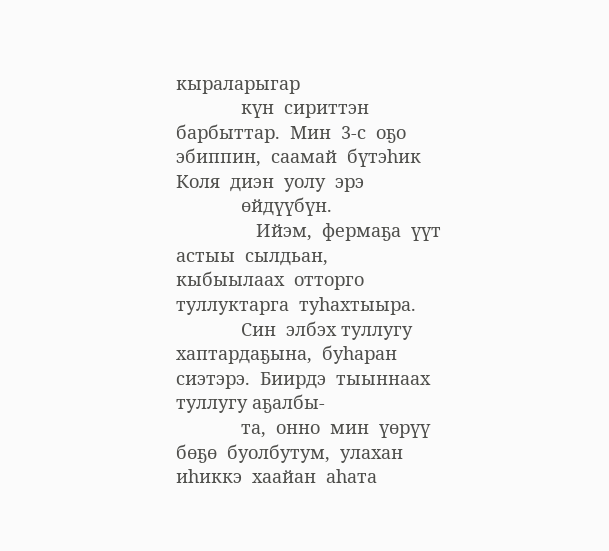кыраларыгар
             күн  сириттэн  барбыттар.  Мин  3-с  оҕо  эбиппин,  саамай  бүтэһик  Коля  диэн  уолу  эрэ
             өйдүүбүн.
                Ийэм,  фермаҕа  үүт  астыы  сылдьан,  кыбыылаах  отторго  туллуктарга  туһахтыыра.
             Син  элбэх туллугу хаптардаҕына,  буһаран  сиэтэрэ.  Биирдэ  тыыннаах туллугу аҕалбы-
             та,  онно  мин  үөрүү  бөҕө  буолбутум,  улахан  иһиккэ  хаайан  аһата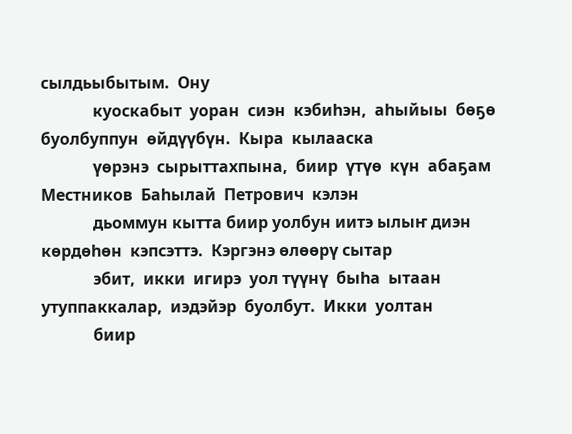сылдьыбытым.  Ону
             куоскабыт  уоран  сиэн  кэбиһэн,  аһыйыы  бөҕө  буолбуппун  өйдүүбүн.  Кыра  кылааска
             үөрэнэ  сырыттахпына,  биир  үтүө  күн  абаҕам  Местников  Баһылай  Петрович  кэлэн
             дьоммун кытта биир уолбун иитэ ылыҥ диэн көрдөһөн  кэпсэттэ.  Кэргэнэ өлөөрү сытар
             эбит,  икки  игирэ  уол түүнү  быһа  ытаан  утуппаккалар,  иэдэйэр  буолбут.  Икки  уолтан
             биир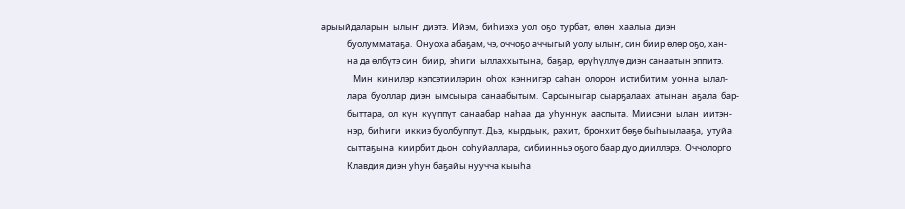арыыйдаларын  ылыҥ  диэтэ.  Ийэм,  биһиэхэ  уол  оҕо  турбат,  өлөн  хаалыа  диэн
             буолумматаҕа.  Онуоха абаҕам, чэ, оччоҕо аччыгый уолу ылыҥ, син биир өлөр оҕо, хан-
             на да өлбүтэ син  биир,  эһиги  ыллаххытына,  баҕар,  өрүһүллүө диэн санаатын эппитэ.
                Мин  кинилэр  кэпсэтиилэрин  оһох  кэннигэр  саһан  олорон  истибитим  уонна  ылал-
             лара  буоллар  диэн  ымсыыра  санаабытым.  Сарсыныгар  сыарҕалаах  атынан  аҕала  бар-
             быттара,  ол  күн  күүппүт  санаабар  наһаа  да  уһуннук  ааспыта.  Миисэни  ылан  иитэн-
             нэр,  биһиги  иккиэ буолбуппут. Дьэ,  кырдьык,  рахит,  бронхит бөҕө быһыылааҕа,  утуйа
             сыттаҕына  киирбит дьон  соһуйаллара,  сибиинньэ оҕого баар дуо дииллэрэ.  Оччолорго
             Клавдия диэн уһун баҕайы нуучча кыыһа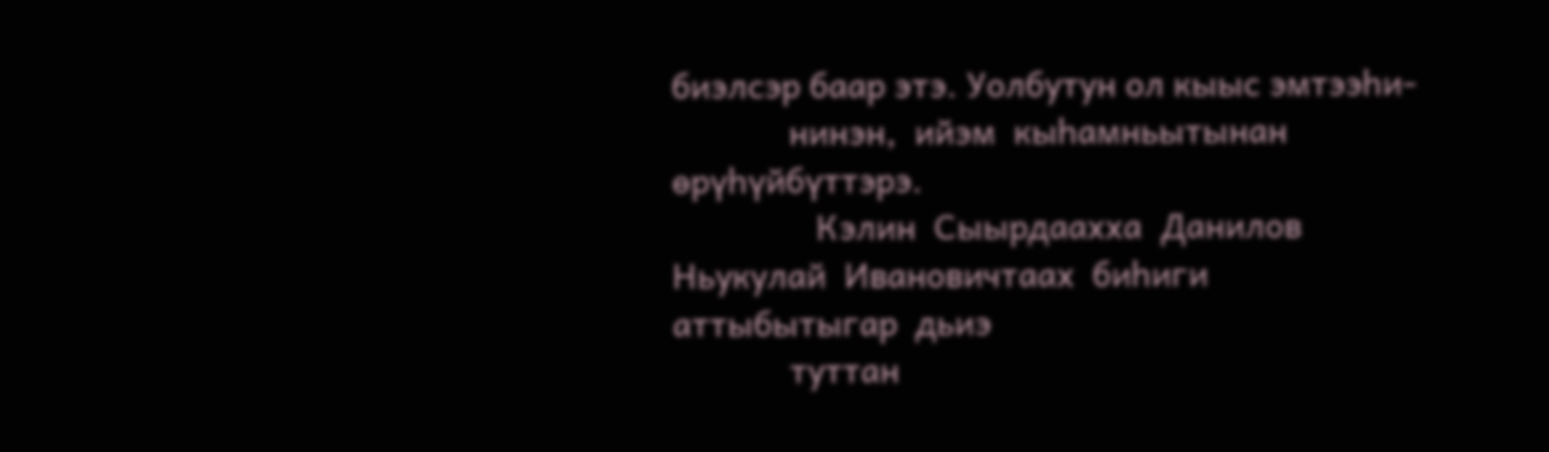биэлсэр баар этэ. Уолбутун ол кыыс эмтээһи-
             нинэн,  ийэм  кыһамньытынан  өрүһүйбүттэрэ.
                Кэлин  Сыырдаахха  Данилов  Ньукулай  Ивановичтаах  биһиги  аттыбытыгар  дьиэ
             туттан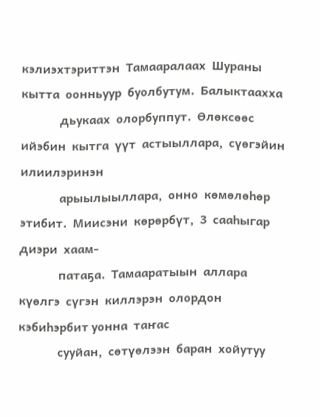кэлиэхтэриттэн  Тамааралаах  Шураны  кытта  оонньуур  буолбутум.  Балыктаахха
             дьукаах  олорбуппут.  Өлөксөөс  ийэбин  кытга  үүт  астыыллара,  сүөгэйин  илиилэринэн
             арыылыыллара,  онно  көмөлөһөр  этибит.  Миисэни  көрөрбүт,  3  сааһыгар  диэри  хаам-
             патаҕа.  Тамааратыын  аллара  күөлгэ  сүгэн  киллэрэн  олордон  кэбиһэрбит уонна  таҥас
             сууйан,  сөтүөлээн  баран  хойутуу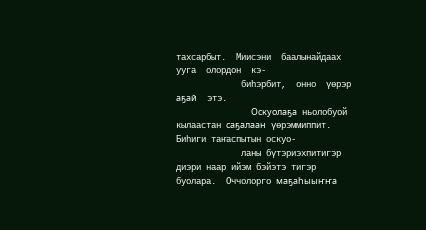тахсарбыт.  Миисэни  баалынайдаах ууга  олордон  кэ-
             биһэрбит,  онно  үөрэр аҕай  этэ.
               Оскуолаҕа ньолобуой кылаастан саҕалаан үөрэммиппит.  Биһиги таҥаспытын оскуо-
             ланы бүтэриэхпитигэр диэри наар ийэм бэйэтэ тигэр буолара.  Оччолорго маҕаһыыҥҥа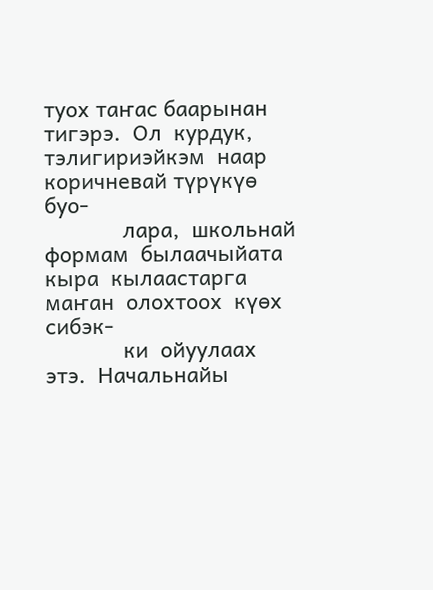туох таҥас баарынан тигэрэ.  Ол  курдук,  тэлигириэйкэм  наар коричневай түрүкүө буо-
             лара,  школьнай  формам  былаачыйата  кыра  кылаастарга  маҥан  олохтоох  күөх  сибэк-
             ки  ойуулаах  этэ.  Начальнайы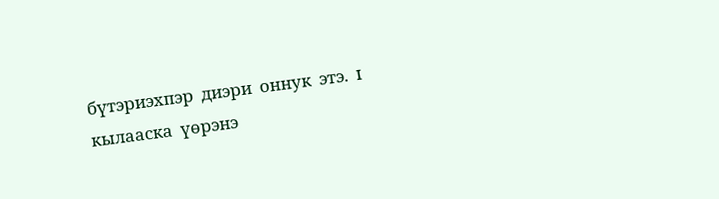бүтэриэхпэр  диэри  оннук  этэ.  I  кылааска  үөрэнэ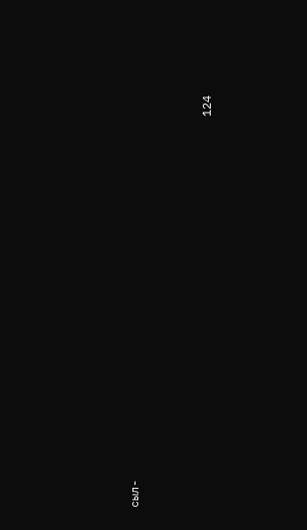сыл-


                                                        124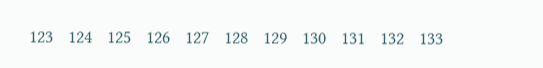123   124   125   126   127   128   129   130   131   132   133